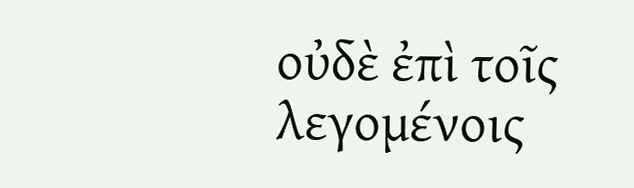οὐδὲ ἐπὶ τοῖς λεγομένοις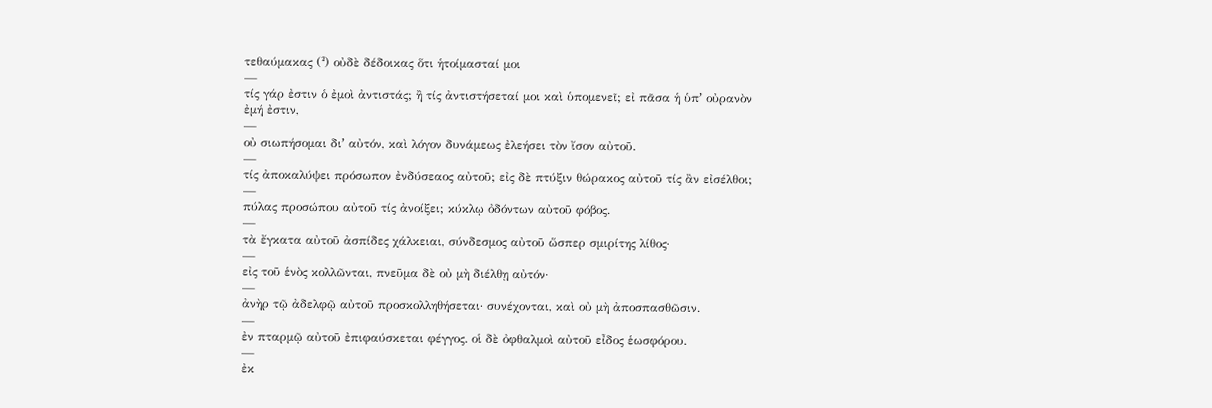τεθαύμακας (²) οὐδὲ δέδοικας ὅτι ἡτοίμασταί μοι
—
τίς γάρ ἐστιν ὁ ἐμοὶ ἀντιστάς; ἢ τίς ἀντιστήσεταί μοι καὶ ὑπομενεῖ; εἰ πᾶσα ἡ ὑπʼ οὐρανὸν ἐμή ἐστιν,
—
οὐ σιωπήσομαι διʼ αὐτόν, καὶ λόγον δυνάμεως ἐλεήσει τὸν ἴσον αὐτοῦ.
—
τίς ἀποκαλύψει πρόσωπον ἐνδύσεαος αὐτοῦ; εἰς δὲ πτύξιν θώρακος αὐτοῦ τίς ἂν εἰσέλθοι;
—
πύλας προσώπου αὐτοῦ τίς ἀνοίξει; κύκλῳ ὀδόντων αὐτοῦ φόβος.
—
τὰ ἔγκατα αὐτοῦ ἀσπίδες χάλκειαι, σύνδεσμος αὐτοῦ ὥσπερ σμιρίτης λίθος·
—
εἰς τοῦ ἑνὸς κολλῶνται, πνεῦμα δὲ οὐ μὴ διέλθῃ αὐτόν·
—
ἀνὴρ τῷ ἀδελφῷ αὐτοῦ προσκολληθήσεται· συνέχονται, καὶ οὐ μὴ ἀποσπασθῶσιν.
—
ἐν πταρμῷ αὐτοῦ ἐπιφαύσκεται φέγγος. οἱ δὲ ὀφθαλμοὶ αὐτοῦ εἶδος ἑωσφόρου.
—
ἐκ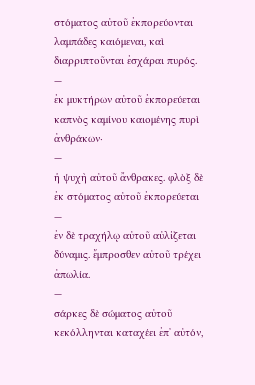στόματος αὐτοῦ ἐκπορεύονται λαμπάδες καιόμεναι, καὶ διαρριπτοῦνται ἐσχάραι πυρός.
—
ἐκ μυκτήρων αὐτοῦ ἐκπορεύεται καπνὸς καμίνου καιομένης πυρὶ ἀνθράκων·
—
ἡ ψυχὴ αὐτοῦ ἄνθρακες. φλὸξ δὲ ἐκ στόματος αὐτοῦ ἐκπορεύεται
—
ἐν δὲ τραχήλῳ αὐτοῦ αὐλἰζεται δύναμις. ἔμπροσθεν αὐτοῦ τρέχει ἀπωλία.
—
σάρκες δὲ σώματος αὐτοῦ κεκόλληνται καταχέει ἐπʼ αὐτόν,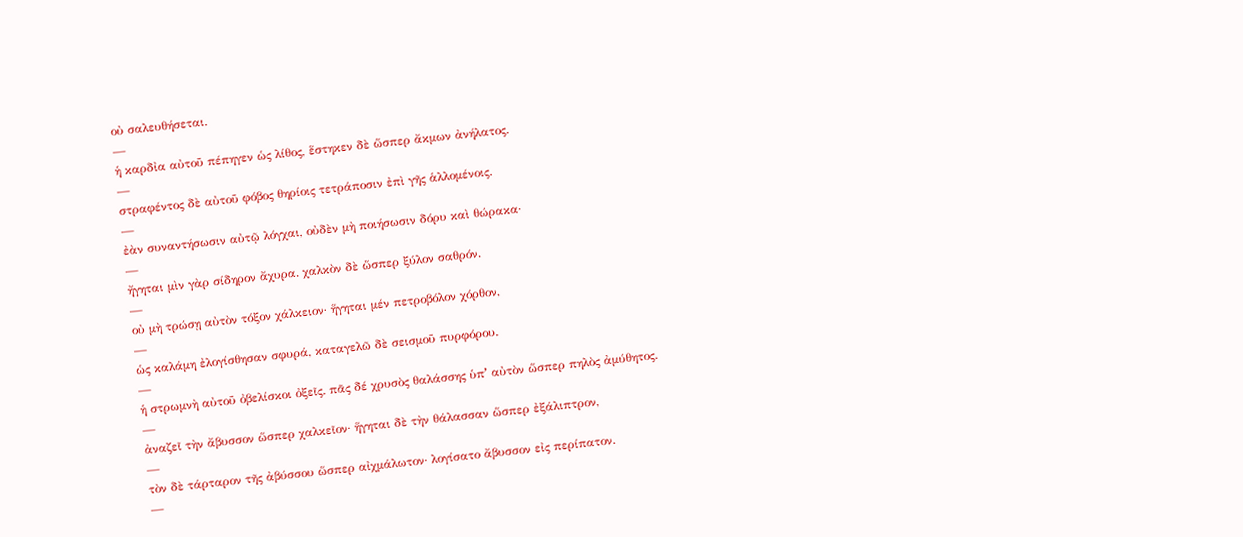οὐ σαλευθήσεται.
—
ἡ καρδἰα αὐτοῦ πέπηγεν ὡς λίθος, ἕστηκεν δὲ ὥσπερ ἄκμων ἀνήλατος.
—
στραφέντος δὲ αὐτοῦ φόβος θηρίοις τετράποσιν ἐπὶ γῆς ἁλλομένοις.
—
ἐὰν συναντήσωσιν αὐτῷ λόγχαι, οὐδὲν μὴ ποιήσωσιν δόρυ καὶ θώρακα·
—
ἤγηται μὶν γὰρ σίδηρον ἄχυρα. χαλκὸν δὲ ὥσπερ ξύλον σαθρόν.
—
οὐ μὴ τρώσῃ αὐτὸν τόξον χάλκειον· ἥγηται μέν πετροβόλον χόρθον,
—
ὡς καλάμη ἐλογίσθησαν σφυρά, καταγελῶ δὲ σεισμοῦ πυρφόρου.
—
ἡ στρωμνὴ αὐτοῦ ὀβελίσκοι ὀξεῖς. πᾶς δέ χρυσὸς θαλάσσης ὑπʼ αὐτὸν ὥσπερ πηλὸς ἀμύθητος.
—
ἀναζεῖ τὴν ἄβυσσον ὥσπερ χαλκεῖον· ἥγηται δὲ τὴν θάλασσαν ὥσπερ ἐξάλιπτρον,
—
τὸν δὲ τάρταρον τῆς ἀβύσσου ὥσπερ αἰχμάλωτον· λογίσατο ἄβυσσον εἰς περίπατον.
—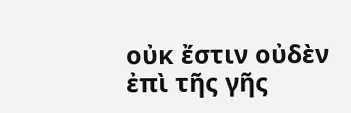οὐκ ἔστιν οὐδὲν ἐπὶ τῆς γῆς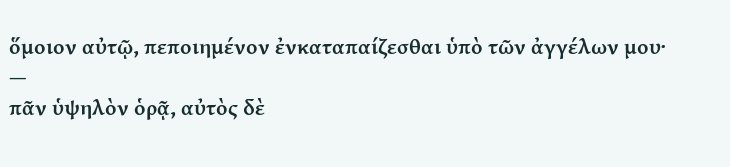ὅμοιον αὐτῷ, πεποιημένον ἐνκαταπαίζεσθαι ὑπὸ τῶν ἀγγέλων μου·
—
πᾶν ὑψηλὸν ὁρᾷ, αὐτὸς δὲ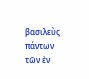βασιλεὺς πάντων τῶν ἐν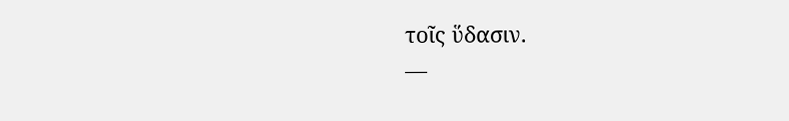τοῖς ὕδασιν.
—